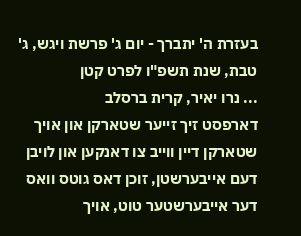בעזרת ה' יתברך - יום ג' פרשת ויגש, ג' טבת, שנת תשפ"ו לפרט קטן
... נרו יאיר, קרית ברסלב
דארפסט זיך זייער שטארקן און אויך שטארקן דיין ווייב צו דאנקען און לויבן דעם אייבערשטן, זוכן דאס גוטס וואס דער אייבערשטער טוט, אויך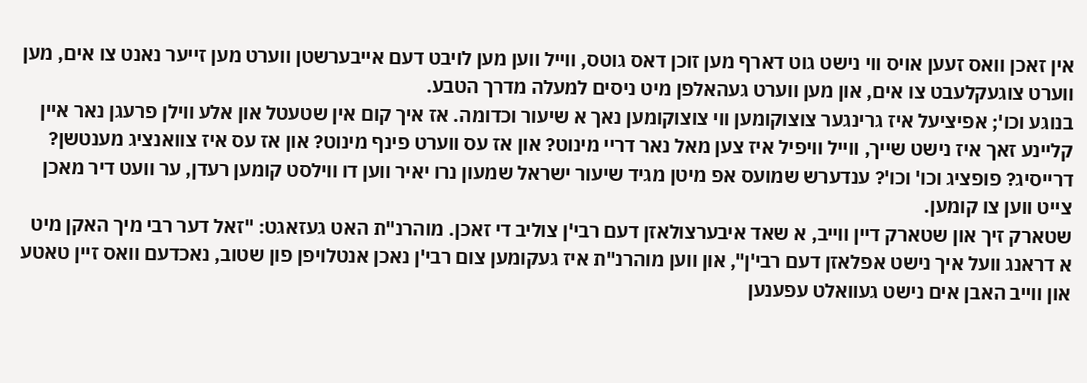אין זאכן וואס זעען אויס ווי נישט גוט דארף מען זוכן דאס גוטס, ווייל ווען מען לויבט דעם אייבערשטן ווערט מען זייער נאנט צו אים, מען ווערט צוגעקלעבט צו אים, און מען ווערט געהאלפן מיט ניסים למעלה מדרך הטבע.
בנוגע וכו'; אפיציעל איז גרינגער צוצוקומען ווי צוצוקומען נאך א שיעור וכדומה. אז איך קום אין שטעטל און אלע ווילן פרעגן נאר איין קליינע זאך איז נישט שייך, ווייל וויפיל איז צען מאל נאר דריי מינוט? און אז עס ווערט פינף מינוט? און אז עס איז צוואנציג מענטשן? דרייסיג? פופציג וכו' וכו'? ענדערש שמועס אפ מיטן מגיד שיעור ישראל שמעון נרו יאיר ווען דו ווילסט קומען רעדן, ער וועט דיר מאכן צייט ווען צו קומען.
שטארק זיך און שטארק דיין ווייב, א שאד איבערצולאזן דעם רבי'ן צוליב די זאכן. מוהרנ"ת האט געזאגט: "זאל דער רבי מיך האקן מיט א דראנג וועל איך נישט אפלאזן דעם רבי'ן", און ווען מוהרנ"ת איז געקומען צום רבי'ן נאכן אנטלויפן פון שטוב, נאכדעם וואס זיין טאטע און ווייב האבן אים נישט געוואלט עפענען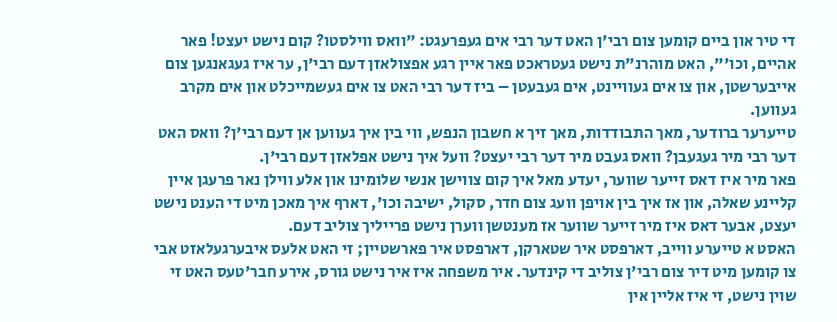די טיר און ביים קומען צום רבי'ן האט דער רבי אים געפרעגט: "וואס ווילסטו? קום נישט יעצט! פאר אהיים, וכו'", האט מוהרנ"ת נישט געטראכט פאר איין רגע אפצולאזן דעם רבי'ן, ער איז געגאנגען צום אייבערשטן, און צו אים געוויינט, אים געבעטן – ביז דער רבי האט צו אים געשמייכלט און אים מקרב געווען.
טייערער ברודער, מאך התבודדות, מאך זיך א חשבון הנפש, ווי בין איך געווען אן דעם רבי'ן? וואס האט דער רבי מיר געגעבן? וואס געבט מיר דער רבי יעצט? וועל איך נישט אפלאזן דעם רבי'ן.
פאר מיר איז דאס זייער שווער, יעדע מאל איך קום צווישן אנשי שלומינו און אלע ווילן נאר פרעגן איין קליינע שאלה, און אז איך בין אויפן וועג צום חדר, סקול, ישיבה וכו', דארף איך מאכן מיט די הענט נישט יעצט, אבער דאס איז מיר זייער שווער אז מענטשן ווערן נישט פרייליך צוליב דעם.
האסט א טייערע ווייב, דארפסט איר שטארקן, דארפסט איר פארשטיין; זי האט אלעס איבערגעלאזט אבי צו קומען מיט דיר צום רבי'ן צוליב די קינדער. איר משפחה איז איר נישט גורס, אירע חבר'טעס האט זי שוין נישט, זי איז אליין אין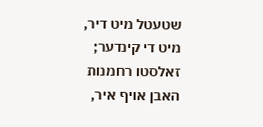שטעטל מיט דיר, מיט די קינדער; זאלסטו רחמנות האבן אויף איר,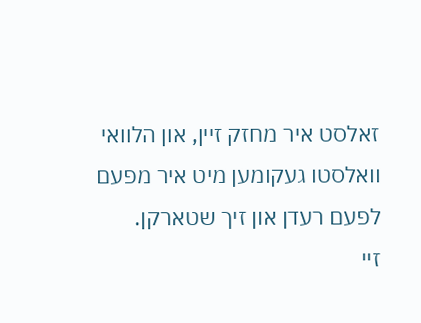זאלסט איר מחזק זיין, און הלוואי וואלסטו געקומען מיט איר מפעם לפעם רעדן און זיך שטארקן.
זיי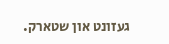געזונט און שטארק.